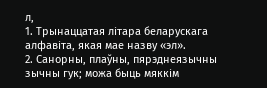л,
1. Трынаццатая літара беларускага алфавіта, якая мае назву «эл».
2. Санорны, плаўны, пярэднеязычны зычны гук; можа быць мяккім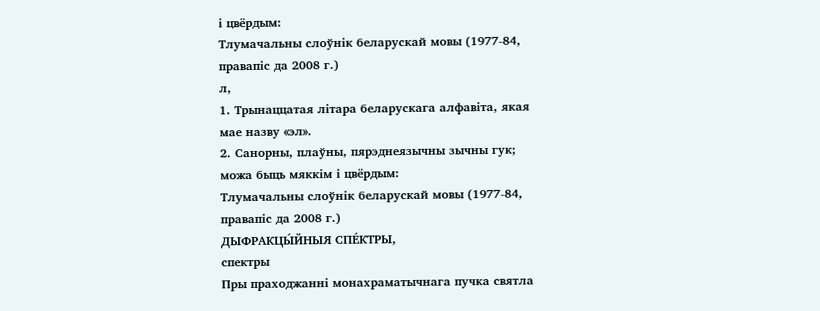і цвёрдым:
Тлумачальны слоўнік беларускай мовы (1977-84, правапіс да 2008 г.)
л,
1. Трынаццатая літара беларускага алфавіта, якая мае назву «эл».
2. Санорны, плаўны, пярэднеязычны зычны гук; можа быць мяккім і цвёрдым:
Тлумачальны слоўнік беларускай мовы (1977-84, правапіс да 2008 г.)
ДЫФРАКЦЫ́ЙНЫЯ СПЕ́КТРЫ,
спектры
Пры праходжанні монахраматычнага пучка святла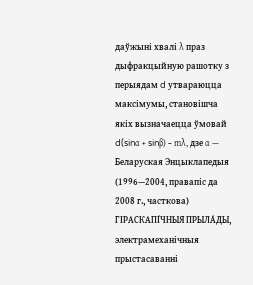даўжыні хвалі λ праз дыфракцыйную рашотку з перыядам d утвараюцца максімумы, становішча якіх вызначаецца ўмовай d(sinα + sinβ) − mλ, дзе α —
Беларуская Энцыклапедыя (1996—2004, правапіс да 2008 г., часткова)
ГІРАСКАПІ́ЧНЫЯ ПРЫЛА́ДЫ,
электрамеханічныя прыстасаванні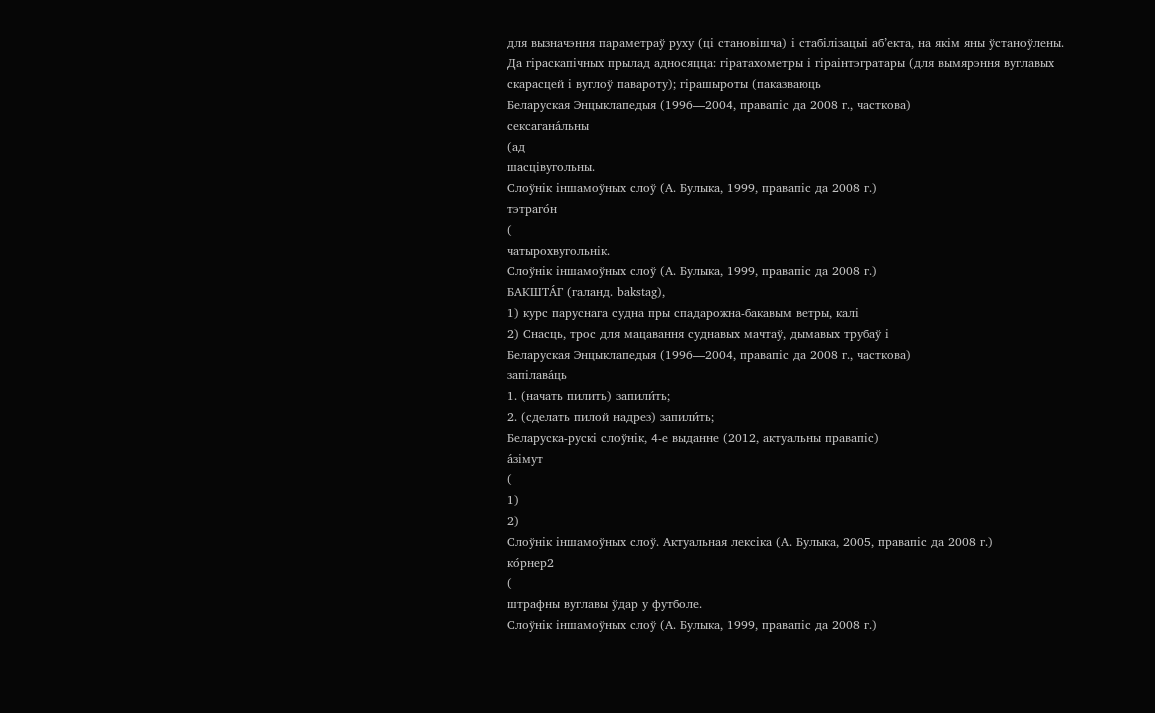для вызначэння параметраў руху (ці становішча) і стабілізацыі аб’екта, на якім яны ўстаноўлены.
Да гіраскапічных прылад адносяцца: гіратахометры і гіраінтэгратары (для вымярэння вуглавых скарасцей і вуглоў павароту); гірашыроты (паказваюць
Беларуская Энцыклапедыя (1996—2004, правапіс да 2008 г., часткова)
сексагана́льны
(ад
шасцівугольны.
Слоўнік іншамоўных слоў (А. Булыка, 1999, правапіс да 2008 г.)
тэтраго́н
(
чатырохвугольнік.
Слоўнік іншамоўных слоў (А. Булыка, 1999, правапіс да 2008 г.)
БАКШТА́Г (галанд. bakstag),
1) курс паруснага судна пры спадарожна-бакавым ветры, калі
2) Снасць, трос для мацавання суднавых мачтаў, дымавых трубаў і
Беларуская Энцыклапедыя (1996—2004, правапіс да 2008 г., часткова)
запілава́ць
1. (начать пилить) запили́ть;
2. (сделать пилой надрез) запили́ть;
Беларуска-рускі слоўнік, 4-е выданне (2012, актуальны правапіс)
а́зімут
(
1)
2)
Слоўнік іншамоўных слоў. Актуальная лексіка (А. Булыка, 2005, правапіс да 2008 г.)
ко́рнер2
(
штрафны вуглавы ўдар у футболе.
Слоўнік іншамоўных слоў (А. Булыка, 1999, правапіс да 2008 г.)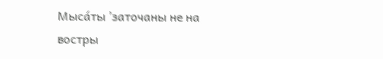Мыса́ты ’заточаны не на востры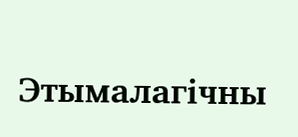Этымалагічны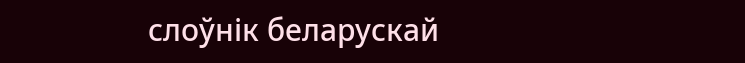слоўнік беларускай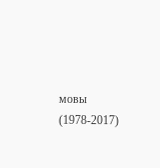мовы (1978-2017)